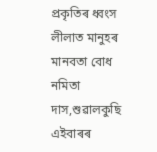প্ৰকৃতিৰ ধ্বংস লীলাত মানুহৰ মানবতা বোধ
নমিতা দাস,শুৱালকুছি
এইবাৰৰ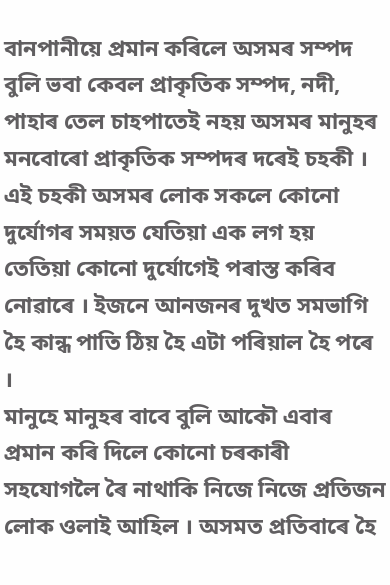বানপানীয়ে প্ৰমান কৰিলে অসমৰ সম্পদ বুলি ভবা কেবল প্ৰাকৃতিক সম্পদ, নদী, পাহাৰ তেল চাহপাতেই নহয় অসমৰ মানুহৰ মনবোৰো প্ৰাকৃতিক সম্পদৰ দৰেই চহকী । এই চহকী অসমৰ লোক সকলে কোনো দুৰ্যোগৰ সময়ত যেতিয়া এক লগ হয় তেতিয়া কোনো দুৰ্যোগেই পৰাস্ত কৰিব নোৱাৰে । ইজনে আনজনৰ দুখত সমভাগি হৈ কান্ধ পাতি ঠিয় হৈ এটা পৰিয়াল হৈ পৰে ।
মানুহে মানুহৰ বাবে বুলি আকৌ এবাৰ প্ৰমান কৰি দিলে কোনো চৰকাৰী সহযোগলৈ ৰৈ নাথাকি নিজে নিজে প্ৰতিজন লোক ওলাই আহিল । অসমত প্ৰতিবাৰে হৈ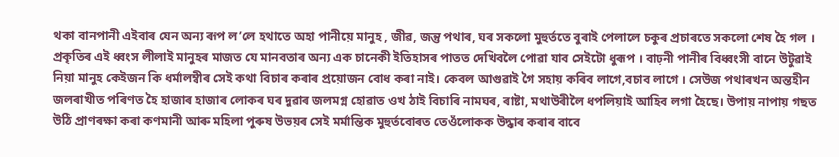থকা বানপানী এইবাৰ যেন অন্য ৰূপ ল’লে হথাতে অহা পানীয়ে মানুহ , জীৱ, জন্তু পথাৰ, ঘৰ সকলো মুহুৰ্ততে বুৰাই পেলালে চকুৰ প্ৰচাৰতে সকলো শেষ হৈ গল । প্ৰকৃতিৰ এই ধ্বংস লীলাই মানুহৰ মাজত যে মানবতাৰ অন্য এক চানেকী ইতিহাসৰ পাতত দেখিবলৈ পোৱা যাব সেইটো ধুৰূপ । বাঢ়নী পানীৰ বিধ্বংসী বানে উটুৱাই নিয়া মানুহ কেইজন কি ধৰ্মালম্বীৰ সেই কথা বিচাৰ কৰাৰ প্ৰয়োজন বোধ কৰা নাই। কেবল আগুৱাই গৈ সহায় কৰিব লাগে,বচাব লাগে । সেউজ পথাৰখন অন্তহীন জলৰাখীত পৰিণত হৈ হাজাৰ হাজাৰ লোকৰ ঘৰ দুৱাৰ জলমগ্ন হোৱাত ওখ ঠাই বিচাৰি নামঘৰ, ৰাষ্টা, মথাউৰীলৈ ধপলিয়াই আহিব লগা হৈছে। উপায় নাপায় গছত উঠি প্ৰাণৰক্ষা কৰা কণমানী আৰু মহিলা পুৰুষ উভয়ৰ সেই মৰ্মান্তিক মুহুৰ্তবোৰত তেওঁলোকক উদ্ধাৰ কৰাৰ বাবে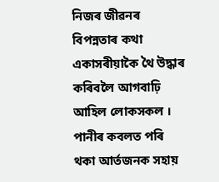নিজৰ জীৱনৰ বিপন্নতাৰ কথা একাসৰীয়াকৈ থৈ উদ্ধাৰ কৰিবলৈ আগবাঢ়ি আহিল লোকসকল । পানীৰ কবলত পৰি থকা আৰ্তজনক সহায়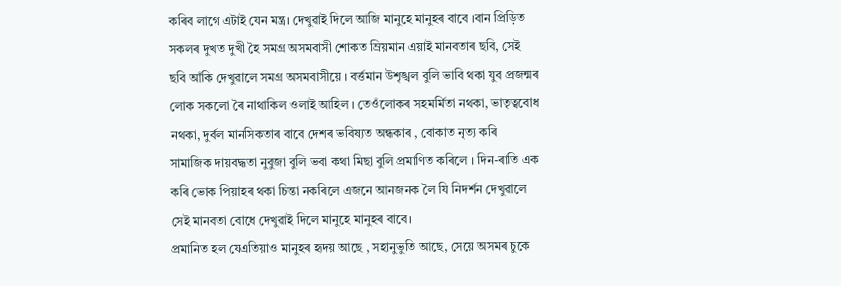কৰিব লাগে এটাই যেন মন্ত্ৰ। দেখুৱাই দিলে আজি মানুহে মানুহৰ বাবে ।বান প্ৰিড়িত সকলৰ দুখত দুখী হৈ সমগ্ৰ অসমবাসী শোকত ম্ৰিয়মান এয়াই মানবতাৰ ছবি, সেই ছবি আঁকি দেখুৱালে সমগ্ৰ অসমবাসীয়ে । বৰ্ত্তমান উশৃঙ্খল বুলি ভাবি থকা যুব প্ৰজন্মৰ লোক সকলো ৰৈ নাথাকিল ওলাই আহিল । তেওঁলোকৰ সহমৰ্মিতা নথকা, ভাতৃত্ববোধ নথকা, দুৰ্বল মানসিকতাৰ বাবে দেশৰ ভবিষ্যত অন্ধকাৰ , বোকাত নৃত্য কৰি সামাজিক দায়বদ্ধতা নুবুজা বুলি ভবা কথা মিছা বুলি প্ৰমাণিত কৰিলে । দিন-ৰাতি এক কৰি ভোক পিয়াহৰ থকা চিন্তা নকৰিলে এজনে আনজনক লৈ যি নিদৰ্শন দেখুৱালে সেই মানবতা বোধে দেখুৱাই দিলে মানুহে মানুহৰ বাবে।
প্ৰমানিত হল যেএতিয়াও মানুহৰ হৃদয় আছে , সহানুভুতি আছে, সেয়ে অসমৰ চুকে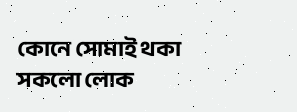কোনে সোমাই থকা সকলো লোক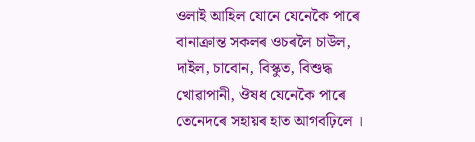ওলাই আহিল যোনে যেনেকৈ পাৰে বানাক্ৰান্ত সকলৰ ওচৰলৈ চাউল, দাইল, চাবোন, বিস্কুত, বিশুদ্ধ খোৱাপানী, ঔষধ যেনেকৈ পাৰে তেনেদৰে সহায়ৰ হাত আগবঢ়িলে ।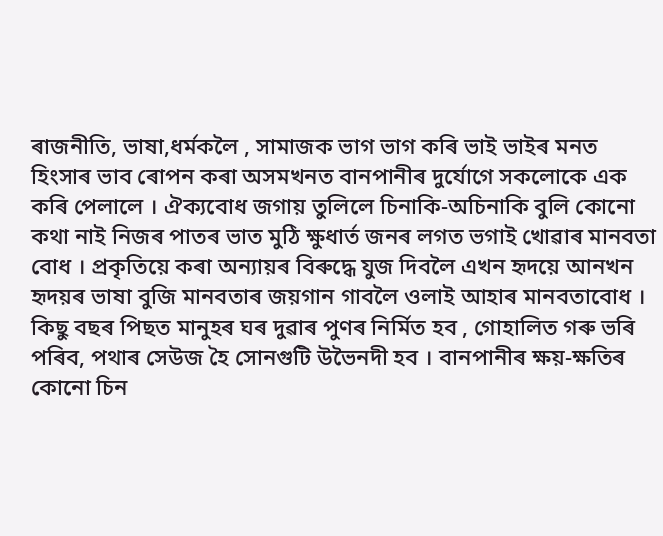ৰাজনীতি, ভাষা,ধৰ্মকলৈ , সামাজক ভাগ ভাগ কৰি ভাই ভাইৰ মনত হিংসাৰ ভাব ৰোপন কৰা অসমখনত বানপানীৰ দুৰ্যোগে সকলোকে এক কৰি পেলালে । ঐক্যবোধ জগায় তুলিলে চিনাকি-অচিনাকি বুলি কোনো কথা নাই নিজৰ পাতৰ ভাত মুঠি ক্ষুধাৰ্ত জনৰ লগত ভগাই খোৱাৰ মানবতা বোধ । প্ৰকৃতিয়ে কৰা অন্যায়ৰ বিৰুদ্ধে যুজ দিবলৈ এখন হৃদয়ে আনখন হৃদয়ৰ ভাষা বুজি মানবতাৰ জয়গান গাবলৈ ওলাই আহাৰ মানবতাবোধ ।
কিছু বছৰ পিছত মানুহৰ ঘৰ দুৱাৰ পুণৰ নিৰ্মিত হব , গোহালিত গৰু ভৰি পৰিব, পথাৰ সেউজ হৈ সোনগুটি উভৈনদী হব । বানপানীৰ ক্ষয়-ক্ষতিৰ কোনো চিন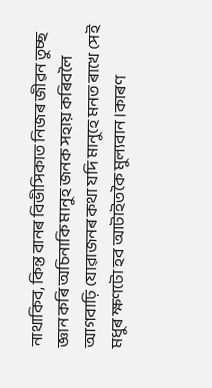নাথাকিব, কিন্ত বানৰ বিভীসিকাত নিজৰ জীৱন তুচ্ছ জ্ঞান কৰি অচিনাকি মানুহ জনক সহায় কৰিবলৈ আগবাঢ়ি যোৱাজনৰ কথা যদি মানুহে মনত ৰাখে সেই মধুৰ ক্ষণটো হব আটাইতকৈ মুল্যবান ।কাৰণ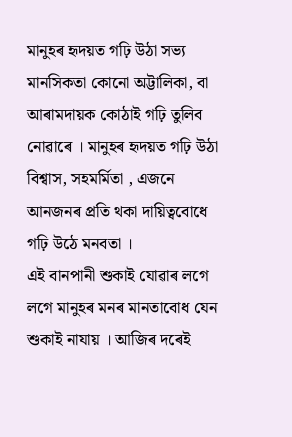মানুহৰ হৃদয়ত গঢ়ি উঠা সভ্য মানসিকতা কোনো অট্টালিকা, বা আৰামদায়ক কোঠাই গঢ়ি তুলিব নোৱাৰে । মানুহৰ হৃদয়ত গঢ়ি উঠা বিশ্বাস, সহমৰ্মিতা , এজনে আনজনৰ প্ৰতি থকা দায়িত্ববোধে গঢ়ি উঠে মনবতা ।
এই বানপানী শুকাই যোৱাৰ লগে লগে মানুহৰ মনৰ মানতাবোধ যেন শুকাই নাযায় । আজিৰ দৰেই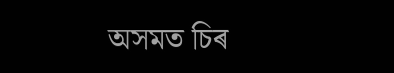অসমত চিৰ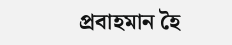প্ৰবাহমান হৈ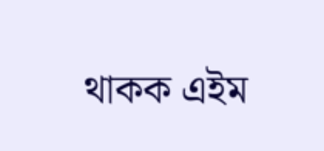থাকক এইম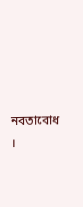নবতাবোধ ।